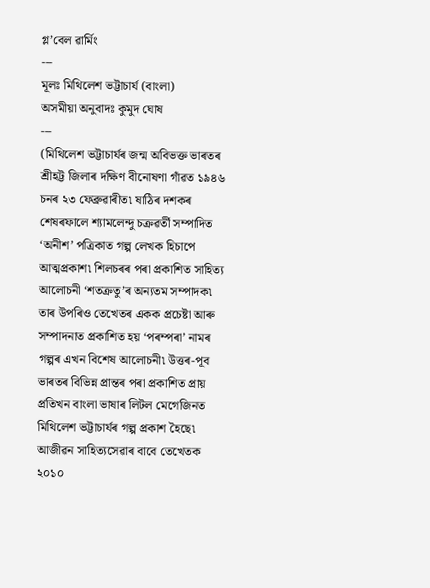গ্ল’বেল ৱাৰ্মিং
---
মূলঃ মিথিলেশ ভট্টাচাৰ্য (বাংলা)
অসমীয়া অনুবাদঃ কুমুদ ঘোষ
---
(মিথিলেশ ভট্টাচাৰ্যৰ জন্ম অবিভক্ত ভাৰতৰ শ্ৰীহট্ট জিলাৰ দক্ষিণ বীনোষণা গাঁৱত ১৯৪৬ চনৰ ২৩ ফেব্ৰুৱাৰীত৷ ষাঠিৰ দশকৰ শেষৰফালে শ্যামলেন্দু চক্ৰৱর্তী সম্পাদিত ‘অনীশ’ পত্ৰিকাত গল্প লেখক হিচাপে আত্মপ্ৰকাশ৷ শিলচৰৰ পৰা প্ৰকাশিত সাহিত্য আলোচনী ‘শতক্ৰতু’ৰ অন্যতম সম্পাদক৷
তাৰ উপৰিও তেখেতৰ একক প্ৰচেষ্টা আৰু সম্পাদনাত প্ৰকাশিত হয় ‘পৰম্পৰা’ নামৰ গল্পৰ এখন বিশেষ আলোচনী৷ উত্তৰ-পূব ভাৰতৰ বিভিন্ন প্ৰান্তৰ পৰা প্ৰকাশিত প্ৰায় প্ৰতিখন বাংলা ভাষাৰ লিটল মেগেজিনত মিথিলেশ ভট্টাচাৰ্যৰ গল্প প্ৰকাশ হৈছে৷ আজীৱন সাহিত্যসেৱাৰ বাবে তেখেতক ২০১০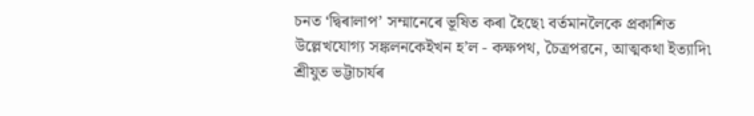চনত ‘দ্বিৰালাপ’ সম্মানেৰে ভূষিত কৰা হৈছে৷ বৰ্তমানলৈকে প্ৰকাশিত উল্লেখযোগ্য সঙ্কলনকেইখন হ’ল - কক্ষপথ, চৈত্ৰপৱনে, আত্মকথা ইত্যাদি৷ শ্ৰীযুত ভট্টাচাৰ্যৰ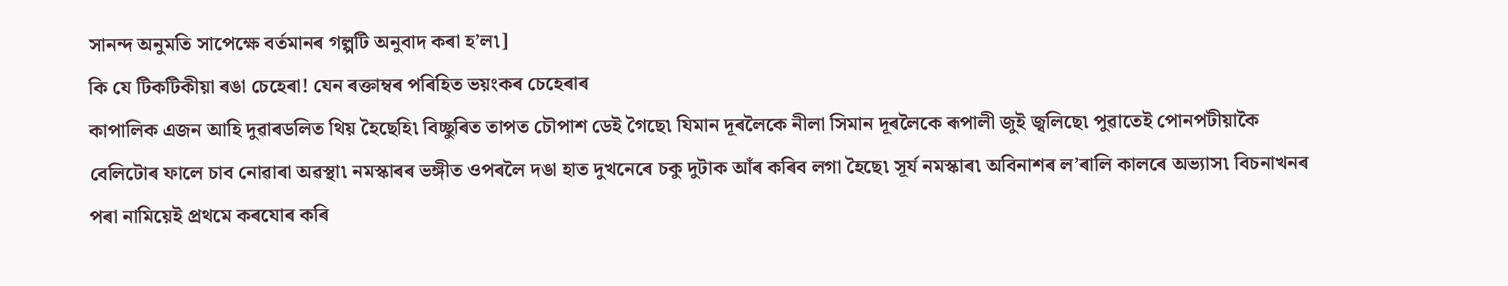সানন্দ অনুমতি সাপেক্ষে বৰ্তমানৰ গল্পটি অনুবাদ কৰা হ’ল৷]
কি যে টিকটিকীয়া ৰঙা চেহেৰা! যেন ৰক্তাম্বৰ পৰিহিত ভয়ংকৰ চেহেৰাৰ
কাপালিক এজন আহি দুৱাৰডলিত থিয় হৈছেহি৷ বিচ্ছুৰিত তাপত চৌপাশ ডেই গৈছে৷ যিমান দূৰলৈকে নীলা সিমান দূৰলৈকে ৰূপালী জুই জ্বলিছে৷ পুৱাতেই পোনপটীয়াকৈ বেলিটোৰ ফালে চাব নোৱাৰা অৱস্থা৷ নমস্কাৰৰ ভঙ্গীত ওপৰলৈ দঙা হাত দুখনেৰে চকু দুটাক আঁৰ কৰিব লগা হৈছে৷ সূৰ্য নমস্কাৰ৷ অবিনাশৰ ল’ৰালি কালৰে অভ্যাস৷ বিচনাখনৰ পৰা নামিয়েই প্ৰথমে কৰযোৰ কৰি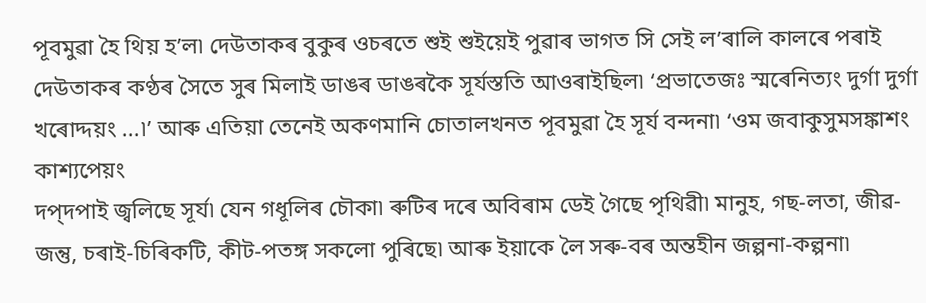পূবমুৱা হৈ থিয় হ’ল৷ দেউতাকৰ বুকুৰ ওচৰতে শুই শুইয়েই পুৱাৰ ভাগত সি সেই ল’ৰালি কালৰে পৰাই দেউতাকৰ কণ্ঠৰ সৈতে সুৰ মিলাই ডাঙৰ ডাঙৰকৈ সূৰ্যস্ততি আওৰাইছিল৷ ‘প্ৰভাতেজঃ স্মৰেনিত্যং দুৰ্গা দুৰ্গা খৰোদ্দয়ং ...৷’ আৰু এতিয়া তেনেই অকণমানি চোতালখনত পূবমুৱা হৈ সূৰ্য বন্দনা৷ ‘ওম জবাকুসুমসঙ্কাশং কাশ্যপেয়ং
দপ্দপাই জ্বলিছে সূৰ্য৷ যেন গধূলিৰ চৌকা৷ ৰুটিৰ দৰে অবিৰাম ডেই গৈছে পৃথিৱী৷ মানুহ, গছ-লতা, জীৱ-জন্তু, চৰাই-চিৰিকটি, কীট-পতঙ্গ সকলো পুৰিছে৷ আৰু ইয়াকে লৈ সৰু-বৰ অন্তহীন জল্পনা-কল্পনা৷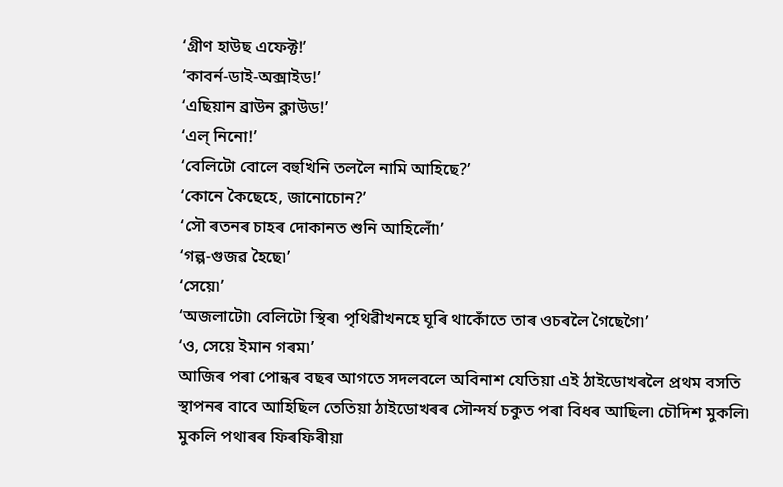‘গ্ৰীণ হাউছ এফেক্ট!’
‘কাবৰ্ন-ডাই-অক্সাইড!’
‘এছিয়ান ব্ৰাউন ক্লাউড!’
‘এল্ নিনো!’
‘বেলিটো বোলে বহুখিনি তললৈ নামি আহিছে?’
‘কোনে কৈছেহে, জানোচোন?’
‘সৌ ৰতনৰ চাহৰ দোকানত শুনি আহিলোঁ৷’
‘গল্প-গুজৱ হৈছে৷’
‘সেয়ে৷’
‘অজলাটো৷ বেলিটো স্থিৰ৷ পৃথিৱীখনহে ঘূৰি থাকোঁতে তাৰ ওচৰলৈ গৈছেগৈ৷’
‘ও, সেয়ে ইমান গৰম৷’
আজিৰ পৰা পোন্ধৰ বছৰ আগতে সদলবলে অবিনাশ যেতিয়া এই ঠাইডোখৰলৈ প্ৰথম বসতি স্থাপনৰ বাবে আহিছিল তেতিয়া ঠাইডোখৰৰ সৌন্দৰ্য চকুত পৰা বিধৰ আছিল৷ চৌদিশ মুকলি৷ মুকলি পথাৰৰ ফিৰফিৰীয়া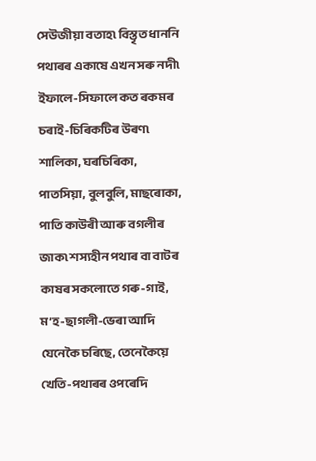সেউজীয়া বতাহ৷ বিস্তৃত ধাননি পথাৰৰ একাষে এখন সৰু নদী৷ ইফালে-সিফালে কত ৰকমৰ চৰাই-চিৰিকটিৰ উৰণ৷ শালিকা, ঘৰচিৰিকা, পাতসিয়া, বুলবুলি, মাছৰোকা, পাতি কাউৰী আৰু বগলীৰ জাক৷ শস্যহীন পথাৰ বা বাটৰ কাষৰ সকলোতে গৰু-গাই, ম’হ-ছাগলী-ভেৰা আদি যেনেকৈ চৰিছে, তেনেকৈয়ে খেতি-পথাৰৰ ওপৰেদি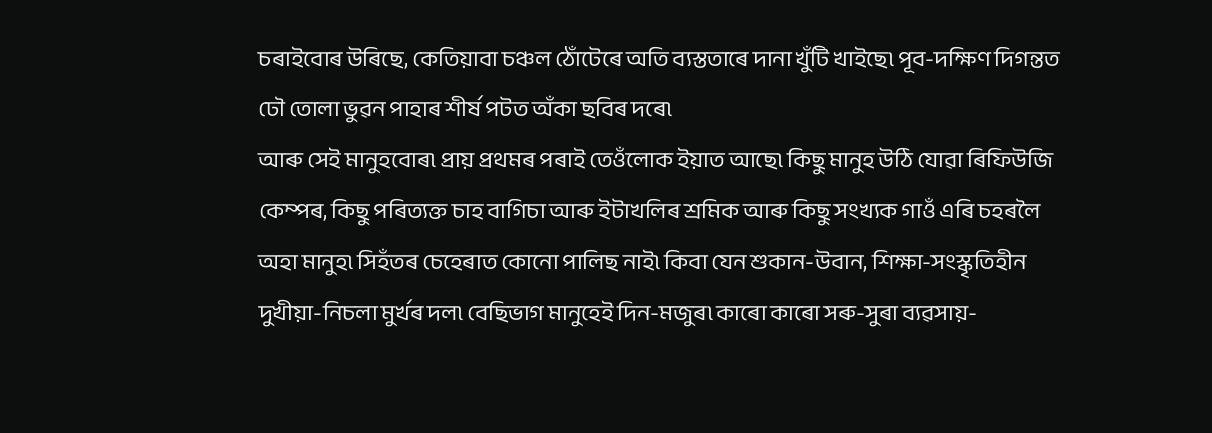চৰাইবোৰ উৰিছে, কেতিয়াবা চঞ্চল ঠোঁটেৰে অতি ব্যস্ততাৰে দানা খুঁটি খাইছে৷ পূব-দক্ষিণ দিগন্তত ঢৌ তোলা ভুৱন পাহাৰ শীৰ্ষ পটত অঁকা ছবিৰ দৰে৷
আৰু সেই মানুহবোৰ৷ প্ৰায় প্ৰথমৰ পৰাই তেওঁলোক ইয়াত আছে৷ কিছু মানুহ উঠি যোৱা ৰিফিউজি কেম্পৰ, কিছু পৰিত্যক্ত চাহ বাগিচা আৰু ইটাখলিৰ শ্ৰমিক আৰু কিছু সংখ্যক গাওঁ এৰি চহৰলৈ অহা মানুহ৷ সিহঁতৰ চেহেৰাত কোনো পালিছ নাই৷ কিবা যেন শুকান-উবান, শিক্ষা-সংস্কৃতিহীন দুখীয়া-নিচলা মুৰ্খৰ দল৷ বেছিভাগ মানুহেই দিন-মজুৰ৷ কাৰো কাৰো সৰু-সুৰা ব্যৱসায়-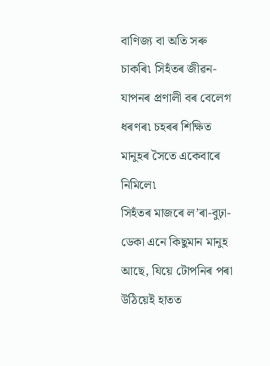বাণিজ্য বা অতি সৰু চাকৰি৷ সিহঁতৰ জীৱন-যাপনৰ প্ৰণালী বৰ বেলেগ ধৰণৰ৷ চহৰৰ শিক্ষিত মানুহৰ সৈতে একেবাৰে নিমিলে৷
সিহঁতৰ মাজৰে ল’ৰা-বুঢ়া-ডেকা এনে কিছুমান মানুহ আছে, যিয়ে টোপনিৰ পৰা উঠিয়েই হাতত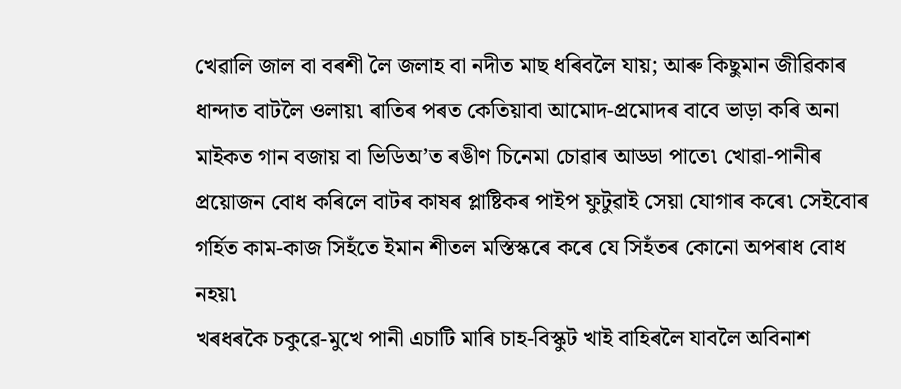খেৱালি জাল বা বৰশী লৈ জলাহ বা নদীত মাছ ধৰিবলৈ যায়; আৰু কিছুমান জীৱিকাৰ ধান্দাত বাটলৈ ওলায়৷ ৰাতিৰ পৰত কেতিয়াবা আমোদ-প্ৰমোদৰ বাবে ভাড়া কৰি অনা মাইকত গান বজায় বা ভিডিঅ’ত ৰঙীণ চিনেমা চোৱাৰ আড্ডা পাতে৷ খোৱা-পানীৰ প্ৰয়োজন বোধ কৰিলে বাটৰ কাষৰ প্লাষ্টিকৰ পাইপ ফুটুৱাই সেয়া যোগাৰ কৰে৷ সেইবোৰ গৰ্হিত কাম-কাজ সিহঁতে ইমান শীতল মস্তিস্কৰে কৰে যে সিহঁতৰ কোনো অপৰাধ বোধ নহয়৷
খৰধৰকৈ চকুৱে-মুখে পানী এচাটি মাৰি চাহ-বিস্কুট খাই বাহিৰলৈ যাবলৈ অবিনাশ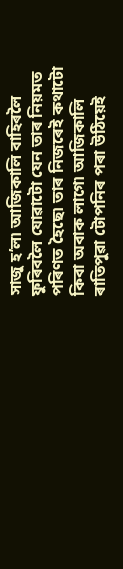সাজু হ’ল৷ আজিকালি বাহিৰলৈ ফুৰিবলৈ যোৱাটো যেন তাৰ নিয়মত পৰিণত হৈছে৷ তাৰ নিজৰেই কথাটো কিবা অবাক লাগে৷ আজিকালি ৰাতিপুৱা টোপনিৰ পৰা উঠিয়েই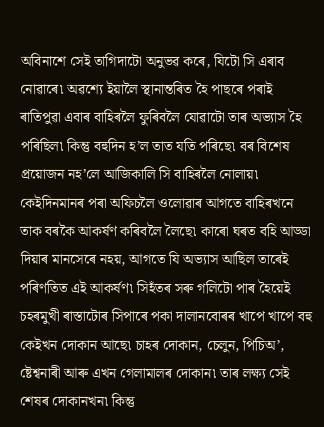অবিনাশে সেই তাগিদাটো অনুভৱ কৰে, যিটো সি এৰাব নোৱাৰে৷ অৱশ্যে ইয়ালৈ স্থানান্তৰিত হৈ পাছৰে পৰাই ৰাতিপুৱা এবাৰ বাহিৰলৈ ফুৰিবলৈ যোৱাটো তাৰ অভ্যাস হৈ পৰিছিল৷ কিন্তু বহুদিন হ’ল তাত যতি পৰিছে৷ বৰ বিশেষ প্ৰয়োজন নহ’লে আজিকালি সি বাহিৰলৈ নোলায়৷ কেইদিনমানৰ পৰা অফিচলৈ ওলোৱাৰ আগতে বাহিৰখনে তাক বৰকৈ আকৰ্ষণ কৰিবলৈ লৈছে৷ কাৰো ঘৰত বহি আড্ডা দিয়াৰ মানসেৰে নহয়, আগতে যি অভ্যাস আছিল তাৰেই পৰিণতিত এই আকৰ্ষণ৷ সিহঁতৰ সৰু গলিটো পাৰ হৈয়েই চহৰমুখী ৰাস্তাটোৰ সিপাৰে পকা দালানবোৰৰ খাপে খাপে বহু কেইখন দোকান আছে৷ চাহৰ দোকান, চেলুন, পিচিঅ’, ষ্টেশ্বনাৰী আৰু এখন গেলামালৰ দোকান৷ তাৰ লক্ষ্য সেই শেষৰ দোকানখন৷ কিন্তু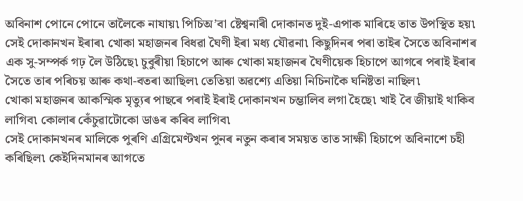অবিনাশ পোনে পোনে তালৈকে নাযায়৷ পিচিঅ’বা ষ্টেশ্বনাৰী দোকানত দুই-এপাক মাৰিহে তাত উপস্থিত হয়৷ সেই দোকানখন ইৰাৰ৷ খোকা মহাজনৰ বিধৱা ঘৈণী ইৰা মধ্য যৌৱনা৷ কিছুদিনৰ পৰা তাইৰ সৈতে অবিনাশৰ এক সু-সম্পৰ্ক গঢ় লৈ উঠিছে৷ চুবুৰীয়া হিচাপে আৰু খোকা মহাজনৰ ঘৈণীয়েক হিচাপে আগৰে পৰাই ইৰাৰ সৈতে তাৰ পৰিচয় আৰু কথা-বতৰা আছিল৷ তেতিয়া অৱশ্যে এতিয়া নিচিনাকৈ ঘনিষ্টতা নাছিল৷
খোকা মহাজনৰ আকস্মিক মৃত্যুৰ পাছৰে পৰাই ইৰাই দোকানখন চম্ভালিব লগা হৈছে৷ খাই বৈ জীয়াই থাকিব লাগিব৷ কোলাৰ কেঁচুৱাটোকো ডাঙৰ কৰিব লাগিব৷
সেই দোকানখনৰ মালিকে পুৰণি এগ্ৰিমেণ্টখন পুনৰ নতুন কৰাৰ সময়ত তাত সাক্ষী হিচাপে অবিনাশে চহী কৰিছিল৷ কেইদিনমানৰ আগতে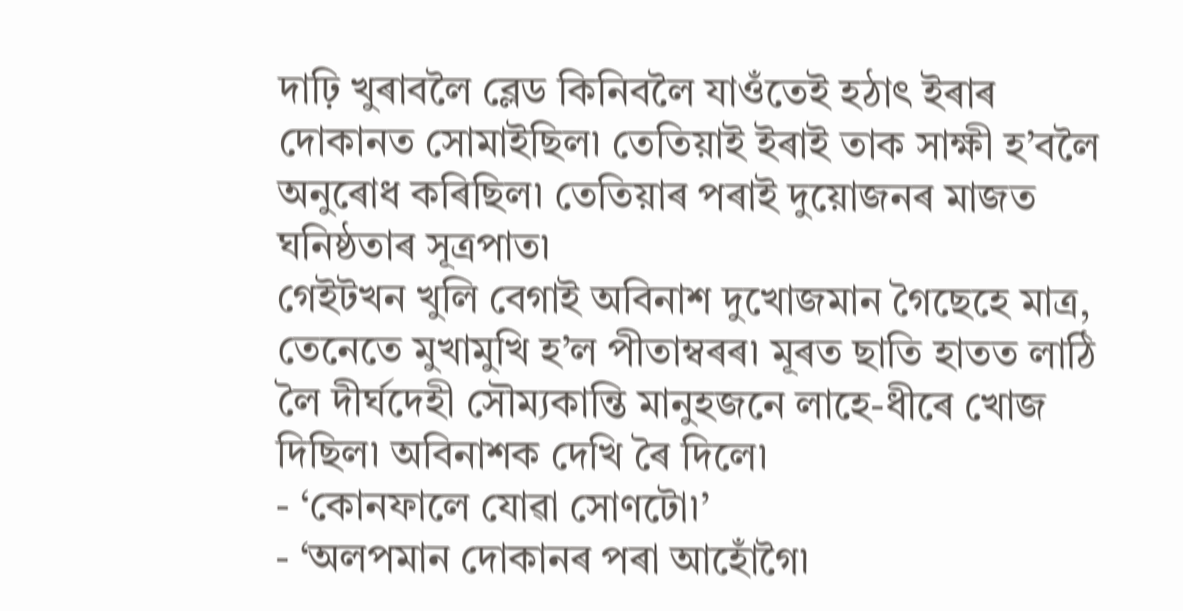দাঢ়ি খুৰাবলৈ ব্লেড কিনিবলৈ যাওঁতেই হঠাৎ ইৰাৰ দোকানত সোমাইছিল৷ তেতিয়াই ইৰাই তাক সাক্ষী হ’বলৈ অনুৰোধ কৰিছিল৷ তেতিয়াৰ পৰাই দুয়োজনৰ মাজত ঘনিষ্ঠতাৰ সূত্ৰপাত৷
গেইটখন খুলি বেগাই অবিনাশ দুখোজমান গৈছেহে মাত্ৰ, তেনেতে মুখামুখি হ’ল পীতাম্বৰৰ৷ মূৰত ছাতি হাতত লাঠি লৈ দীৰ্ঘদেহী সৌম্যকান্তি মানুহজনে লাহে-ধীৰে খোজ দিছিল৷ অবিনাশক দেখি ৰৈ দিলে৷
- ‘কোনফালে যোৱা সোণটো৷’
- ‘অলপমান দোকানৰ পৰা আহোঁগৈ৷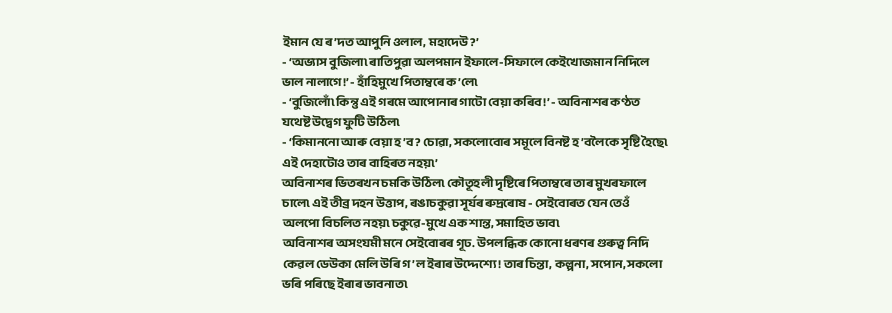ইমান যে ৰ’দত আপুনি ওলাল, মহাদেউ?’
- ‘অভ্যাস বুজিলা৷ ৰাতিপুৱা অলপমান ইফালে-সিফালে কেইখোজমান নিদিলে ভাল নালাগে!’ - হাঁহিমুখে পিতাম্বৰে ক’লে৷
- ‘বুজিলোঁ৷ কিন্তু এই গৰমে আপোনাৰ গাটো বেয়া কৰিব!’ - অবিনাশৰ কণ্ঠত যথেষ্ট উদ্বেগ ফুটি উঠিল৷
- ‘কিমাননো আৰু বেয়া হ’ব? চোৱা, সকলোবোৰ সমূলে বিনষ্ট হ’বলৈকে সৃষ্টি হৈছে৷ এই দেহাটোও তাৰ বাহিৰত নহয়৷’
অবিনাশৰ ভিতৰখন চমকি উঠিল৷ কৌতূহলী দৃষ্টিৰে পিতাম্বৰে তাৰ মুখৰফালে চালে৷ এই তীব্ৰ দহন উত্তাপ, ৰঙাচকুৱা সূৰ্যৰ ৰুদ্ৰৰোষ - সেইবোৰত যেন তেওঁ অলপো বিচলিত নহয়৷ চকুৱে-মুখে এক শান্ত, সমাহিত ভাব৷
অবিনাশৰ অসংযমী মনে সেইবোৰৰ গূঢ. উপলব্ধিক কোনো ধৰণৰ গুৰুত্ব নিদি কেৱল ডেউকা মেলি উৰি গ’ল ইৰাৰ উদ্দেশ্যে! তাৰ চিন্তা, কল্পনা, সপোন, সকলো ভৰি পৰিছে ইৰাৰ ভাবনাত৷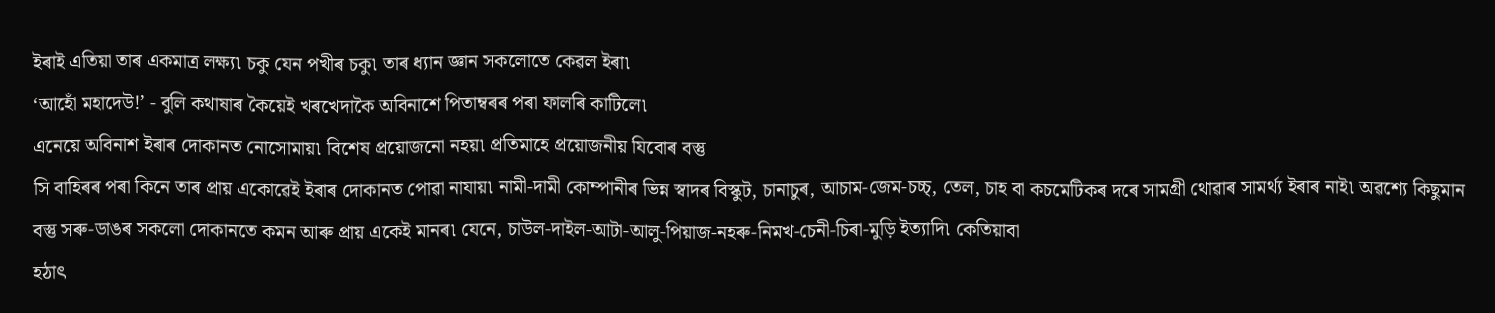ইৰাই এতিয়া তাৰ একমাত্ৰ লক্ষ্য৷ চকু যেন পখীৰ চকু৷ তাৰ ধ্যান জ্ঞান সকলোতে কেৱল ইৰা৷
‘আহোঁ মহাদেউ!’ - বুলি কথাষাৰ কৈয়েই খৰখেদাকৈ অবিনাশে পিতাম্বৰৰ পৰা ফালৰি কাটিলে৷
এনেয়ে অবিনাশ ইৰাৰ দোকানত নোসোমায়৷ বিশেষ প্ৰয়োজনো নহয়৷ প্ৰতিমাহে প্ৰয়োজনীয় যিবোৰ বস্তু
সি বাহিৰৰ পৰা কিনে তাৰ প্ৰায় একোৱেই ইৰাৰ দোকানত পোৱা নাযায়৷ নামী-দামী কোম্পানীৰ ভিন্ন স্বাদৰ বিস্কুট, চানাচুৰ, আচাম-জেম-চচ্চ্, তেল, চাহ বা কচমেটিকৰ দৰে সামগ্ৰী থোৱাৰ সামৰ্থ্য ইৰাৰ নাই৷ অৱশ্যে কিছুমান বস্তু সৰু-ডাঙৰ সকলো দোকানতে কমন আৰু প্ৰায় একেই মানৰ৷ যেনে, চাউল-দাইল-আটা-আলু-পিয়াজ-নহৰু-নিমখ-চেনী-চিৰা-মুড়ি ইত্যাদি৷ কেতিয়াবা
হঠাৎ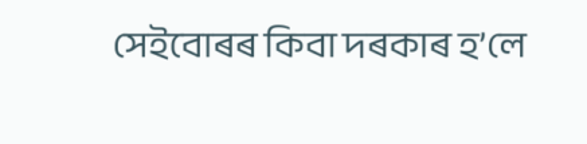সেইবোৰৰ কিবা দৰকাৰ হ’লে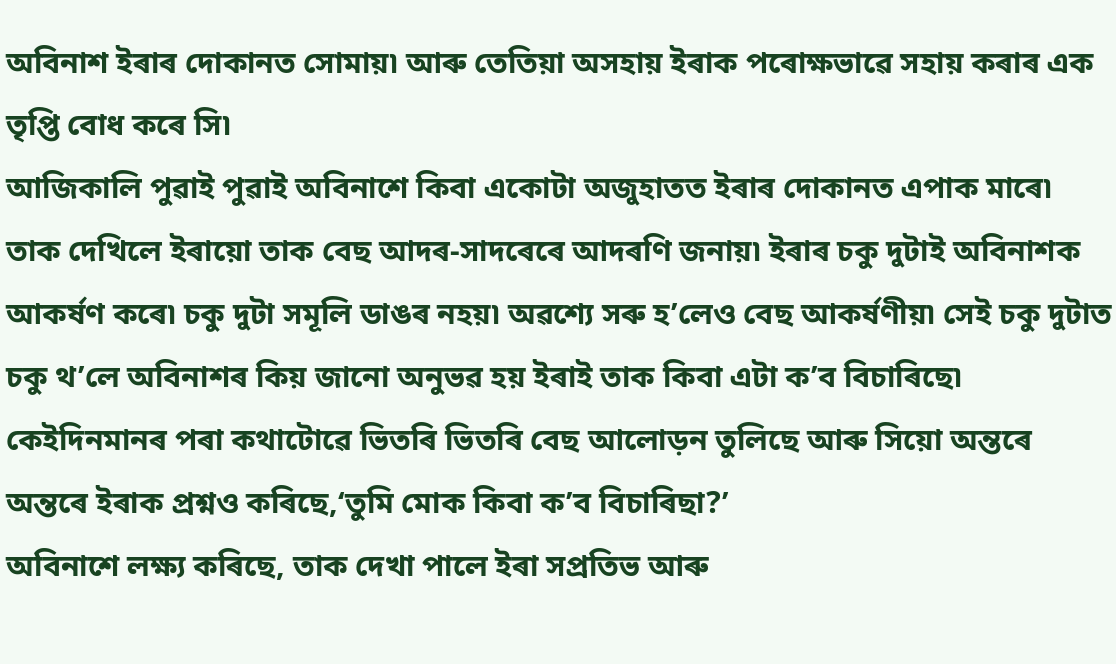অবিনাশ ইৰাৰ দোকানত সোমায়৷ আৰু তেতিয়া অসহায় ইৰাক পৰোক্ষভাৱে সহায় কৰাৰ এক তৃপ্তি বোধ কৰে সি৷
আজিকালি পুৱাই পুৱাই অবিনাশে কিবা একোটা অজুহাতত ইৰাৰ দোকানত এপাক মাৰে৷ তাক দেখিলে ইৰায়ো তাক বেছ আদৰ-সাদৰেৰে আদৰণি জনায়৷ ইৰাৰ চকু দুটাই অবিনাশক আকৰ্ষণ কৰে৷ চকু দুটা সমূলি ডাঙৰ নহয়৷ অৱশ্যে সৰু হ’লেও বেছ আকৰ্ষণীয়৷ সেই চকু দুটাত চকু থ’লে অবিনাশৰ কিয় জানো অনুভৱ হয় ইৰাই তাক কিবা এটা ক’ব বিচাৰিছে৷ কেইদিনমানৰ পৰা কথাটোৱে ভিতৰি ভিতৰি বেছ আলোড়ন তুলিছে আৰু সিয়ো অন্তৰে অন্তৰে ইৰাক প্ৰশ্নও কৰিছে,‘তুমি মোক কিবা ক’ব বিচাৰিছা?’
অবিনাশে লক্ষ্য কৰিছে, তাক দেখা পালে ইৰা সপ্ৰতিভ আৰু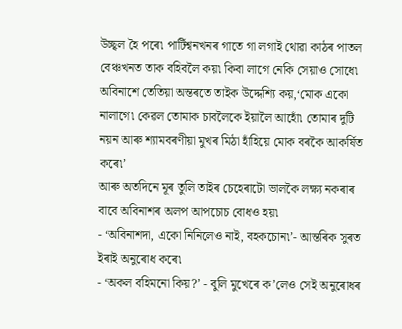উচ্ছ্বল হৈ পৰে৷ পাৰ্টিশ্বনখনৰ গাতে গা লগাই থোৱা কাঠৰ পাতল বেঞ্চখনত তাক বহিবলৈ কয়৷ কিবা লাগে নেকি সেয়াও সোধে৷ অবিনাশে তেতিয়া অন্তৰতে তাইক উদ্দেশ্যি কয়,‘মোক একো নালাগে৷ কেৱল তোমাক চাবলৈকে ইয়ালৈ আহোঁ৷ তোমাৰ দুটি নয়ন আৰু শ্যামবৰণীয়া মুখৰ মিঠা হাঁহিয়ে মোক বৰকৈ আকৰ্ষিত কৰে৷’
আৰু অতদিনে মূৰ তুলি তাইৰ চেহেৰাটো ভালকৈ লক্ষ্য নকৰাৰ বাবে অবিনাশৰ অলপ আপচোচ বোধও হয়৷
- ‘অবিনাশদা, একো নিনিলেও নাই, বহকচোন৷’- আন্তৰিক সুৰত ইৰাই অনুৰোধ কৰে৷
- ‘অকল বহিমনো কিয়?’ - বুলি মুখেৰে ক’লেও সেই অনুৰোধৰ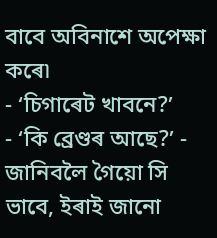বাবে অবিনাশে অপেক্ষা কৰে৷
- ‘চিগাৰেট খাবনে?’
- ‘কি ব্ৰেণ্ডৰ আছে?’ - জানিবলৈ গৈয়ো সি ভাবে, ইৰাই জানো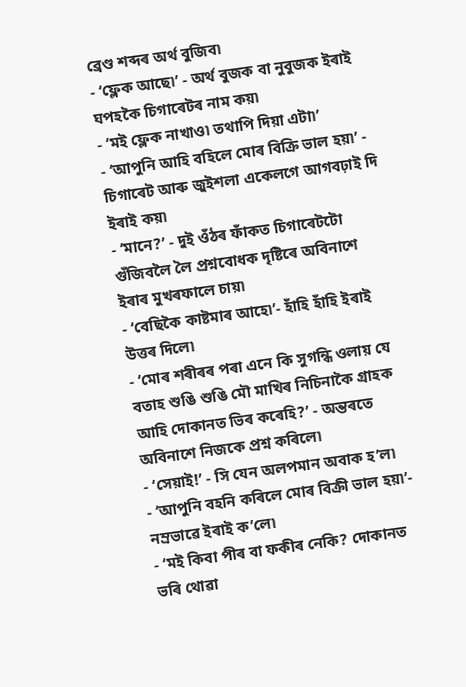ব্ৰেণ্ড শব্দৰ অৰ্থ বুজিব৷
- ‘ফ্লেক আছে৷’ - অৰ্থ বুজক বা নুবুজক ইৰাই ঘপহকৈ চিগাৰেটৰ নাম কয়৷
- ‘মই ফ্লেক নাখাও৷ তথাপি দিয়া এটা৷’
- ‘আপুনি আহি বহিলে মোৰ বিক্ৰি ভাল হয়৷’ - চিগাৰেট আৰু জুইশলা একেলগে আগবঢ়াই দি ইৰাই কয়৷
- ‘মানে?’ - দুই ওঁঠৰ ফাঁকত চিগাৰেটটো গুঁজিবলৈ লৈ প্ৰশ্নবোধক দৃষ্টিৰে অবিনাশে ইৰাৰ মুখৰফালে চায়৷
- ‘বেছিকৈ কাষ্টমাৰ আহে৷’- হাঁহি হাঁহি ইৰাই উত্তৰ দিলে৷
- ‘মোৰ শৰীৰৰ পৰা এনে কি সুগন্ধি ওলায় যে বতাহ শুঙি শুঙি মৌ মাখিৰ নিচিনাকৈ গ্ৰাহক আহি দোকানত ভিৰ কৰেহি?’ - অন্তৰতে অবিনাশে নিজকে প্ৰশ্ন কৰিলে৷
- ‘সেয়াই!’ - সি যেন অলপমান অবাক হ’ল৷
- ‘আপুনি বহনি কৰিলে মোৰ বিক্ৰী ভাল হয়৷’- নম্ৰভাৱে ইৰাই ক’লে৷
- ‘মই কিবা পীৰ বা ফকীৰ নেকি? দোকানত ভৰি থোৱা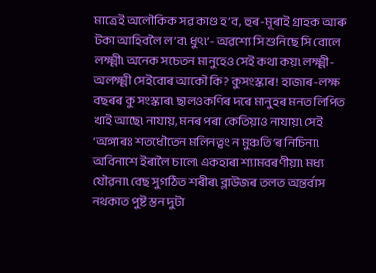মাত্ৰেই অলৌকিক সৱ কাণ্ড হ’ব, হুৰ-মূৰাই গ্ৰাহক আৰু টকা আহিবলৈ ল’ব৷ ধুৎ৷’- অৱশ্যে সি শুনিছে সি বোলে লক্ষ্মী৷ অনেক সচেতন মানুহেও সেই কথা কয়৷ লক্ষ্মী-অলক্ষ্মী সেইবোৰ আকৌ কি? কুসংস্কাৰ! হাজাৰ-লক্ষ বছৰৰ কু সংস্কাৰ৷ ছালওকণিৰ দৰে মানুহৰ মনত লিপিত খাই আছে৷ নাযায়, মনৰ পৰা কেতিয়াও নাযায়৷ সেই ‘অঙ্গাৰঃ শতধৌতেন মলিনত্বং ন মুঞ্চতি’ৰ নিচিনা৷
অবিনাশে ইৰালৈ চালে৷ একহাৰা শ্যামবৰণীয়া৷ মধ্য যৌৱনা৷ বেছ সুগঠিত শৰীৰ৷ ব্লাউজৰ তলত অন্তর্বাস নথকাত পুষ্ট স্তন দুটা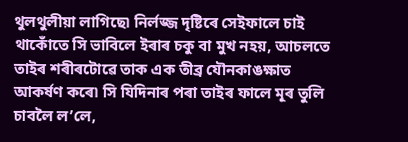থুলথুলীয়া লাগিছে৷ নির্লজ্জ দৃষ্টিৰে সেইফালে চাই থাকোঁতে সি ভাবিলে ইৰাৰ চকু বা মুখ নহয়, আচলতে তাইৰ শৰীৰটোৱে তাক এক তীব্ৰ যৌনকাঙক্ষাত আকৰ্ষণ কৰে৷ সি যিদিনাৰ পৰা তাইৰ ফালে মূৰ তুলি চাবলৈ ল’লে,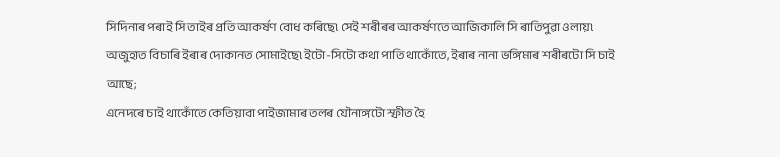সিদিনাৰ পৰাই সি তাইৰ প্ৰতি আকৰ্ষণ বোধ কৰিছে৷ সেই শৰীৰৰ আকৰ্ষণতে আজিকালি সি ৰাতিপুৱা ওলায়৷ অজুহাত বিচাৰি ইৰাৰ দোকানত সোমাইছে৷ ইটো-সিটো কথা পাতি থাকোঁতে, ইৰাৰ নানা ভঙ্গিমাৰ শৰীৰটো সি চাই আছে;
এনেদৰে চাই থাকোঁতে কেতিয়াবা পাইজামাৰ তলৰ যৌনাঙ্গটো স্ফীত হৈ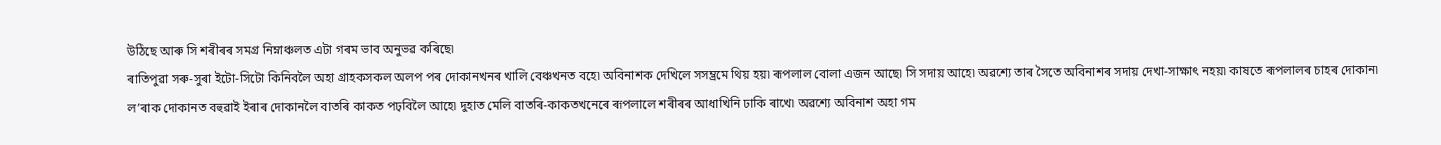উঠিছে আৰু সি শৰীৰৰ সমগ্ৰ নিম্নাঞ্চলত এটা গৰম ভাব অনুভৱ কৰিছে৷
ৰাতিপুৱা সৰু-সুৰা ইটো-সিটো কিনিবলৈ অহা গ্ৰাহকসকল অলপ পৰ দোকানখনৰ খালি বেঞ্চখনত বহে৷ অবিনাশক দেখিলে সসম্ভ্ৰমে থিয় হয়৷ ৰূপলাল বোলা এজন আছে৷ সি সদায় আহে৷ অৱশ্যে তাৰ সৈতে অবিনাশৰ সদায় দেখা-সাক্ষাৎ নহয়৷ কাষতে ৰূপলালৰ চাহৰ দোকান৷ ল’ৰাক দোকানত বহুৱাই ইৰাৰ দোকানলৈ বাতৰি কাকত পঢ়বিলৈ আহে৷ দুহাত মেলি বাতৰি-কাকতখনেৰে ৰূপলালে শৰীৰৰ আধাখিনি ঢাকি ৰাখে৷ অৱশ্যে অবিনাশ অহা গম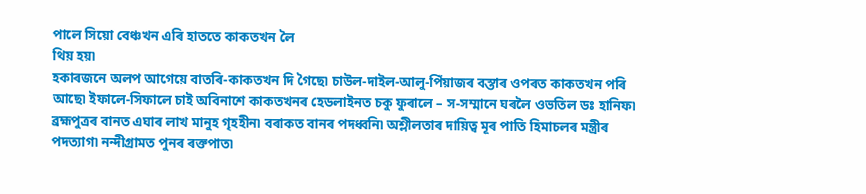পালে সিয়ো বেঞ্চখন এৰি হাততে কাকতখন লৈ
থিয় হয়৷
হকাৰজনে অলপ আগেয়ে বাতৰি-কাকতখন দি গৈছে৷ চাউল-দাইল-আলু-পিঁয়াজৰ বস্তাৰ ওপৰত কাকতখন পৰি আছে৷ ইফালে-সিফালে চাই অবিনাশে কাকতখনৰ হেডলাইনত চকু ফুৰালে – স-সম্মানে ঘৰলৈ ওভতিল ডঃ হানিফ৷ ব্ৰহ্মপুত্ৰৰ বানত এঘাৰ লাখ মানুহ গৃহহীন৷ বৰাকত বানৰ পদধ্বনি৷ অশ্লীলতাৰ দায়িত্ব মূৰ পাতি হিমাচলৰ মন্ত্ৰীৰ পদত্যাগ৷ নন্দীগ্ৰামত পুনৰ ৰক্তপাত৷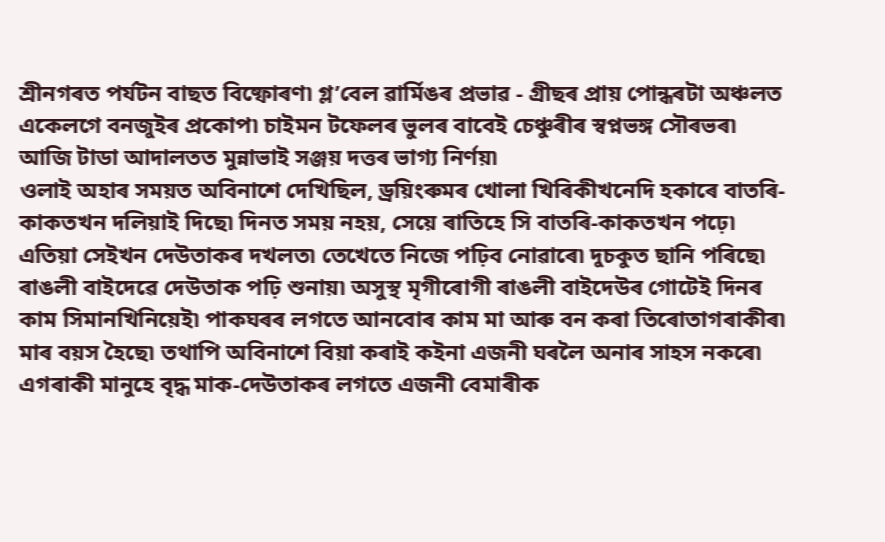শ্ৰীনগৰত পৰ্যটন বাছত বিষ্ফোৰণ৷ গ্ল’বেল ৱাৰ্মিঙৰ প্ৰভাৱ - গ্ৰীছৰ প্ৰায় পোন্ধৰটা অঞ্চলত একেলগে বনজুইৰ প্ৰকোপ৷ চাইমন টফেলৰ ভুলৰ বাবেই চেঞ্চুৰীৰ স্বপ্নভঙ্গ সৌৰভৰ৷
আজি টাডা আদালতত মুন্নাভাই সঞ্জয় দত্তৰ ভাগ্য নিৰ্ণয়৷
ওলাই অহাৰ সময়ত অবিনাশে দেখিছিল, ড্ৰয়িংৰুমৰ খোলা খিৰিকীখনেদি হকাৰে বাতৰি-কাকতখন দলিয়াই দিছে৷ দিনত সময় নহয়, সেয়ে ৰাতিহে সি বাতৰি-কাকতখন পঢ়ে৷ এতিয়া সেইখন দেউতাকৰ দখলত৷ তেখেতে নিজে পঢ়িব নোৱাৰে৷ দুচকুত ছানি পৰিছে৷ ৰাঙলী বাইদেৱে দেউতাক পঢ়ি শুনায়৷ অসুস্থ মৃগীৰোগী ৰাঙলী বাইদেউৰ গোটেই দিনৰ কাম সিমানখিনিয়েই৷ পাকঘৰৰ লগতে আনবোৰ কাম মা আৰু বন কৰা তিৰোতাগৰাকীৰ৷ মাৰ বয়স হৈছে৷ তথাপি অবিনাশে বিয়া কৰাই কইনা এজনী ঘৰলৈ অনাৰ সাহস নকৰে৷ এগৰাকী মানুহে বৃদ্ধ মাক-দেউতাকৰ লগতে এজনী বেমাৰীক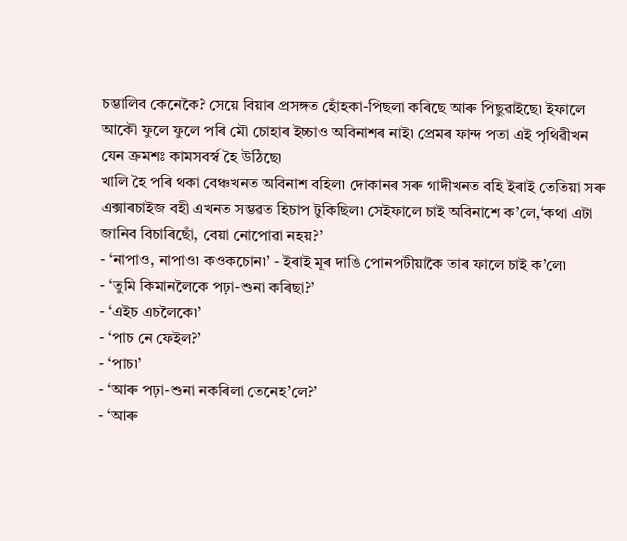চম্ভালিব কেনেকৈ? সেয়ে বিয়াৰ প্ৰসঙ্গত হোঁহকা-পিছলা কৰিছে আৰু পিছুৱাইছে৷ ইফালে আকৌ ফুলে ফুলে পৰি মৌ চোহাৰ ইচ্চাও অবিনাশৰ নাই৷ প্ৰেমৰ ফান্দ পতা এই পৃথিৱীখন যেন ক্ৰমশঃ কামসবৰ্স্ব হৈ উঠিছে৷
খালি হৈ পৰি থকা বেঞ্চখনত অবিনাশ বহিল৷ দোকানৰ সৰু গাদীখনত বহি ইৰাই তেতিয়া সৰু এক্সাৰচাইজ বহী এখনত সম্ভৱত হিচাপ টুকিছিল৷ সেইফালে চাই অবিনাশে ক’লে,‘কথা এটা জানিব বিচাৰিছোঁ, বেয়া নোপোৱা নহয়?’
- ‘নাপাও, নাপাও৷ কওকচোন৷’ - ইৰাই মূৰ দাঙি পোনপটীয়াকৈ তাৰ ফালে চাই ক’লে৷
- ‘তুমি কিমানলৈকে পঢ়া-শুনা কৰিছা?’
- ‘এইচ এচলৈকে৷’
- ‘পাচ নে ফেইল?’
- ‘পাচ৷’
- ‘আৰু পঢ়া-শুনা নকৰিলা তেনেহ’লে?’
- ‘আৰু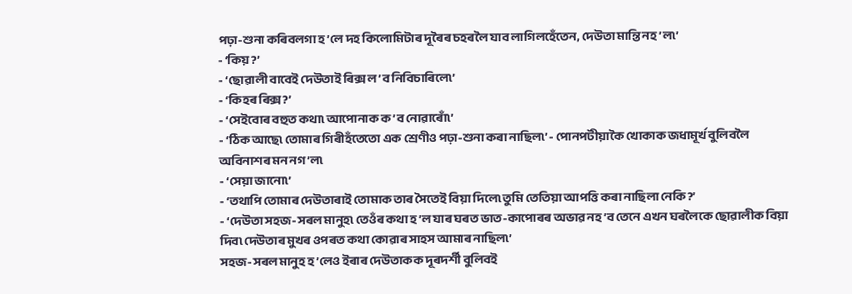পঢ়া-শুনা কৰিবলগা হ’লে দহ কিলোমিটাৰ দূৰৈৰ চহৰলৈ যাব লাগিলহেঁতেন, দেউতা মান্তি নহ’ল৷’
- ‘কিয়?’
- ‘ছোৱালী বাবেই দেউতাই ৰিক্স ল’ব নিবিচাৰিলে৷’
- ‘কিহৰ ৰিক্স?’
- ‘সেইবোৰ বহুত কথা৷ আপোনাক ক’ব নোৱাৰোঁ৷’
- ‘ঠিক আছে৷ তোমাৰ গিৰীহঁতেতো এক শ্ৰেণীও পঢ়া-শুনা কৰা নাছিল৷’ - পোনপটীয়াকৈ খোকাক জধামূৰ্খ বুলিবলৈ অবিনাশৰ মন নগ’ল৷
- ‘সেয়া জানো৷’
- ‘তথাপি তোমাৰ দেউতাৰাই তোমাক তাৰ সৈতেই বিয়া দিলে৷ তুমি তেতিয়া আপত্তি কৰা নাছিলা নেকি?’
- ‘দেউতা সহজ-সৰল মানুহ৷ তেওঁৰ কথা হ’ল যাৰ ঘৰত ভাত-কাপোৰৰ অভাৱ নহ’ব তেনে এখন ঘৰলৈকে ছোৱালীক বিয়া দিব৷ দেউতাৰ মুখৰ ওপৰত কথা কোৱাৰ সাহস আমাৰ নাছিল৷’
সহজ-সৰল মানুহ হ’লেও ইৰাৰ দেউতাকক দূৰদর্শী বুলিবই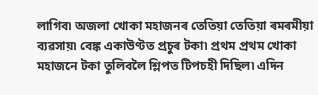লাগিব৷ অজলা খোকা মহাজনৰ তেতিয়া তেতিয়া ৰমৰমীয়া ব্যৱসায়৷ বেঙ্ক একাউণ্টত প্ৰচুৰ টকা৷ প্ৰথম প্ৰথম খোকা মহাজনে টকা তুলিবলৈ শ্লিপত টিপচহী দিছিল৷ এদিন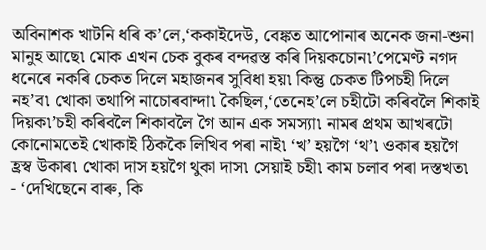অবিনাশক খাটনি ধৰি ক’লে,‘ককাইদেউ, বেঙ্কত আপোনাৰ অনেক জনা-শুনা মানুহ আছে৷ মোক এখন চেক বুকৰ বন্দৱস্ত কৰি দিয়কচোন৷’পেমেণ্ট নগদ ধনেৰে নকৰি চেকত দিলে মহাজনৰ সুবিধা হয়৷ কিন্তু চেকত টিপচহী দিলে নহ’ব৷ খোকা তথাপি নাচোৰবান্দা৷ কৈছিল,‘তেনেহ’লে চহীটো কৰিবলৈ শিকাই দিয়ক৷’চহী কৰিবলৈ শিকাবলৈ গৈ আন এক সমস্যা৷ নামৰ প্ৰথম আখৰটো কোনোমতেই খোকাই ঠিককৈ লিখিব পৰা নাই৷ ‘খ’ হয়গৈ ‘থ’৷ ওকাৰ হয়গৈ হ্ৰস্ব উকাৰ৷ খোকা দাস হয়গৈ থুকা দাস৷ সেয়াই চহী৷ কাম চলাব পৰা দস্তখত৷
- ‘দেখিছেনে বাৰু, কি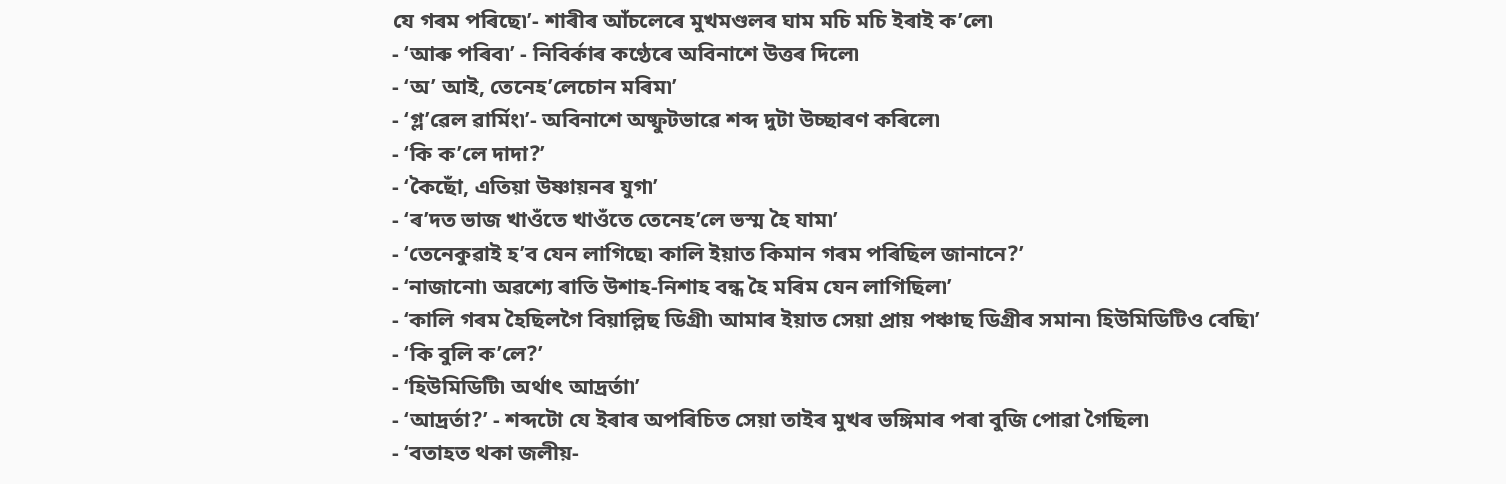যে গৰম পৰিছে৷’- শাৰীৰ আঁচলেৰে মুখমণ্ডলৰ ঘাম মচি মচি ইৰাই ক’লে৷
- ‘আৰু পৰিব৷’ - নিবিৰ্কাৰ কণ্ঠেৰে অবিনাশে উত্তৰ দিলে৷
- ‘অ’ আই, তেনেহ’লেচোন মৰিম৷’
- ‘গ্ল’ৱেল ৱাৰ্মিং৷’- অবিনাশে অষ্ফুটভাৱে শব্দ দুটা উচ্ছাৰণ কৰিলে৷
- ‘কি ক’লে দাদা?’
- ‘কৈছোঁ, এতিয়া উষ্ণায়নৰ যুগ৷’
- ‘ৰ’দত ভাজ খাওঁতে খাওঁতে তেনেহ’লে ভস্ম হৈ যাম৷’
- ‘তেনেকুৱাই হ’ব যেন লাগিছে৷ কালি ইয়াত কিমান গৰম পৰিছিল জানানে?’
- ‘নাজানো৷ অৱশ্যে ৰাতি উশাহ-নিশাহ বন্ধ হৈ মৰিম যেন লাগিছিল৷’
- ‘কালি গৰম হৈছিলগৈ বিয়াল্লিছ ডিগ্ৰী৷ আমাৰ ইয়াত সেয়া প্ৰায় পঞ্চাছ ডিগ্ৰীৰ সমান৷ হিউমিডিটিও বেছি৷’
- ‘কি বুলি ক’লে?’
- ‘হিউমিডিটি৷ অৰ্থাৎ আদ্ৰৰ্তা৷’
- ‘আদ্ৰৰ্তা?’ - শব্দটো যে ইৰাৰ অপৰিচিত সেয়া তাইৰ মুখৰ ভঙ্গিমাৰ পৰা বুজি পোৱা গৈছিল৷
- ‘বতাহত থকা জলীয়-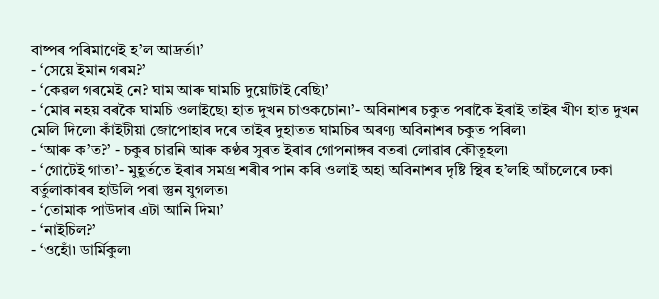বাষ্পৰ পৰিমাণেই হ’ল আদ্ৰৰ্তা৷’
- ‘সেয়ে ইমান গৰম?’
- ‘কেৱল গৰমেই নে? ঘাম আৰু ঘামচি দুয়োটাই বেছি৷’
- ‘মোৰ নহয় বৰকৈ ঘামচি ওলাইছে৷ হাত দুখন চাওকচোন৷’- অবিনাশৰ চকুত পৰাকৈ ইৰাই তাইৰ খীণ হাত দুখন মেলি দিলে৷ কাঁইটীয়া জোপোহাৰ দৰে তাইৰ দুহাতত ঘামচিৰ অৰণ্য অবিনাশৰ চকুত পৰিল৷
- ‘আৰু ক’ত?’ - চকুৰ চাৱনি আৰু কণ্ঠৰ সুৰত ইৰাৰ গোপনাঙ্গৰ বতৰা লোৱাৰ কৌতূহল৷
- ‘গোটেই গাত৷’- মুহূৰ্ততে ইৰাৰ সমগ্ৰ শৰীৰ পান কৰি ওলাই অহা অবিনাশৰ দৃষ্টি স্থিৰ হ’লহি আঁচলেৰে ঢকা বৰ্তুলাকাৰৰ হাউলি পৰা স্তুন যুগলত৷
- ‘তোমাক পাউদাৰ এটা আনি দিম৷’
- ‘নাইচিল?’
- ‘ওহোঁ৷ ডাৰ্মিকুল৷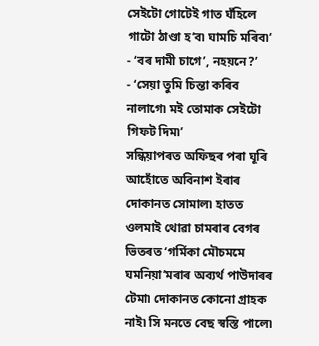সেইটো গোটেই গাত ঘঁহিলে গাটো ঠাণ্ডা হ’ব৷ ঘামচি মৰিব৷’
- ‘বৰ দামী চাগে’, নহয়নে?’
- ‘সেয়া তুমি চিন্তা কৰিব নালাগে৷ মই তোমাক সেইটো গিফট দিম৷’
সন্ধিয়াপৰত অফিছৰ পৰা ঘূৰি আহোঁতে অবিনাশ ইৰাৰ দোকানত সোমাল৷ হাতত ওলমাই থোৱা চামৰাৰ বেগৰ ভিতৰত ‘গৰ্মিকা মৌচমমে ঘমনিয়া’মৰাৰ অব্যৰ্থ পাউদাৰৰ টেমা৷ দোকানত কোনো গ্ৰাহক নাই৷ সি মনতে বেছ স্বস্তি পালে৷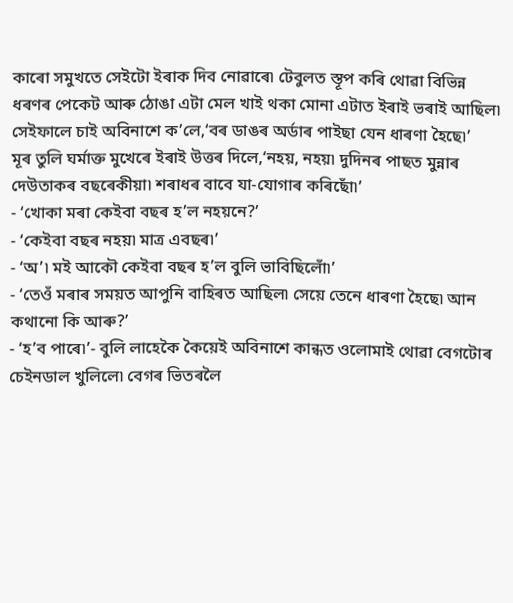কাৰো সমুখতে সেইটো ইৰাক দিব নোৱাৰে৷ টেবুলত স্তূপ কৰি থোৱা বিভিন্ন ধৰণৰ পেকেট আৰু ঠোঙা এটা মেল খাই থকা মোনা এটাত ইৰাই ভৰাই আছিল৷ সেইফালে চাই অবিনাশে ক’লে,‘বৰ ডাঙৰ অৰ্ডাৰ পাইছা যেন ধাৰণা হৈছে৷’
মূৰ তুলি ঘৰ্মাক্ত মুখেৰে ইৰাই উত্তৰ দিলে,‘নহয়, নহয়৷ দুদিনৰ পাছত মুন্নাৰ দেউতাকৰ বছৰেকীয়া৷ শৰাধৰ বাবে যা-যোগাৰ কৰিছোঁ৷’
- ‘খোকা মৰা কেইবা বছৰ হ’ল নহয়নে?’
- ‘কেইবা বছৰ নহয়৷ মাত্ৰ এবছৰ৷’
- ‘অ’৷ মই আকৌ কেইবা বছৰ হ’ল বুলি ভাবিছিলোঁ৷’
- ‘তেওঁ মৰাৰ সময়ত আপুনি বাহিৰত আছিল৷ সেয়ে তেনে ধাৰণা হৈছে৷ আন কথানো কি আৰু?’
- ‘হ’ব পাৰে৷’- বুলি লাহেকৈ কৈয়েই অবিনাশে কান্ধত ওলোমাই থোৱা বেগটোৰ চেইনডাল খুলিলে৷ বেগৰ ভিতৰলৈ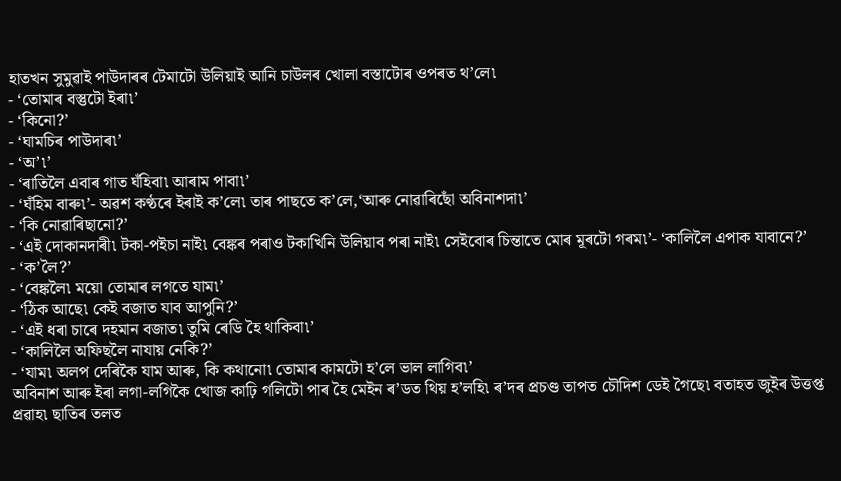হাতখন সুমুৱাই পাউদাৰৰ টেমাটো উলিয়াই আনি চাউলৰ খোলা বস্তাটোৰ ওপৰত থ’লে৷
- ‘তোমাৰ বস্তুটো ইৰা৷’
- ‘কিনো?’
- ‘ঘামচিৰ পাউদাৰ৷’
- ‘অ’৷’
- ‘ৰাতিলৈ এবাৰ গাত ঘঁহিবা৷ আৰাম পাবা৷’
- ‘ঘঁহিম বাৰু৷’- অৱশ কণ্ঠৰে ইৰাই ক’লে৷ তাৰ পাছতে ক’লে,‘আৰু নোৱাৰিছোঁ অবিনাশদা৷’
- ‘কি নোৱাৰিছানো?’
- ‘এই দোকানদাৰী৷ টকা-পইচা নাই৷ বেঙ্কৰ পৰাও টকাখিনি উলিয়াব পৰা নাই৷ সেইবোৰ চিন্তাতে মোৰ মূৰটো গৰম৷’- ‘কালিলৈ এপাক যাবানে?’
- ‘ক’লৈ?’
- ‘বেঙ্কলৈ৷ ময়ো তোমাৰ লগতে যাম৷’
- ‘ঠিক আছে৷ কেই বজাত যাব আপুনি?’
- ‘এই ধৰা চাৰে দহমান বজাত৷ তুমি ৰেডি হৈ থাকিবা৷’
- ‘কালিলৈ অফিছলৈ নাযায় নেকি?’
- ‘যাম৷ অলপ দেৰিকৈ যাম আৰু, কি কথানো৷ তোমাৰ কামটো হ’লে ভাল লাগিব৷’
অবিনাশ আৰু ইৰা লগা-লগিকৈ খোজ কাঢ়ি গলিটো পাৰ হৈ মেইন ৰ’ডত থিয় হ’লহি৷ ৰ’দৰ প্ৰচণ্ড তাপত চৌদিশ ডেই গৈছে৷ বতাহত জুইৰ উত্তপ্ত প্ৰৱাহ৷ ছাতিৰ তলত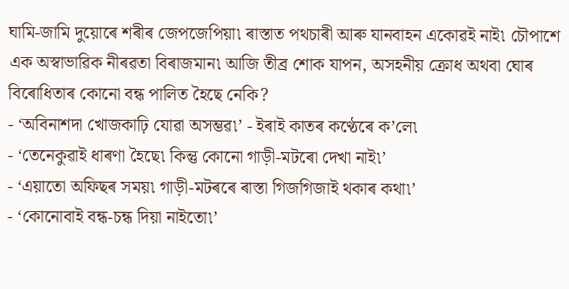ঘামি-জামি দুয়োৰে শৰীৰ জেপজেপিয়া৷ ৰাস্তাত পথচাৰী আৰু যানবাহন একোৱই নাই৷ চৌপাশে এক অস্বাভাৱিক নীৰৱতা বিৰাজমান৷ আজি তীব্ৰ শোক যাপন, অসহনীয় ক্ৰোধ অথবা ঘোৰ বিৰোধিতাৰ কোনো বন্ধ পালিত হৈছে নেকি?
- ‘অবিনাশদা খোজকাঢ়ি যোৱা অসম্ভৱ৷’ - ইৰাই কাতৰ কণ্ঠেৰে ক’লে৷
- ‘তেনেকুৱাই ধাৰণা হৈছে৷ কিন্তু কোনো গাড়ী-মটৰো দেখা নাই৷’
- ‘এয়াতো অফিছৰ সময়৷ গাড়ী-মটৰৰে ৰাস্তা গিজগিজাই থকাৰ কথা৷’
- ‘কোনোবাই বন্ধ-চন্ধ দিয়া নাইতো৷’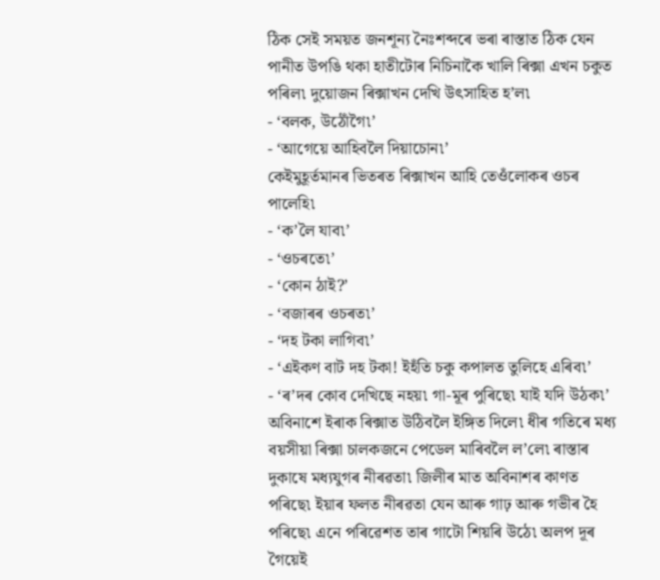ঠিক সেই সময়ত জনশূন্য নৈঃশব্দৰে ভৰা ৰাস্তাত ঠিক যেন পানীত উপঙি থকা হাতীটোৰ নিচিনাকৈ খালি ৰিক্সা এখন চকুত পৰিল৷ দুয়োজন ৰিক্সাখন দেখি উৎসাহিত হ’ল৷
- ‘বলক, উঠোঁগৈ৷’
- ‘আগেয়ে আহিবলৈ দিয়াচোন৷’
কেইমুহূৰ্তমানৰ ভিতৰত ৰিক্সাখন আহি তেওঁলোকৰ ওচৰ পালেহি৷
- ‘ক’লৈ যাব৷’
- ‘ওচৰতে৷’
- ‘কোন ঠাই?’
- ‘বজাৰৰ ওচৰত৷’
- ‘দহ টকা লাগিব৷’
- ‘এইকণ বাট দহ টকা! ইহঁতি চকু কপালত তুলিহে এৰিব৷’
- ‘ৰ’দৰ কোব দেখিছে নহয়৷ গা-মূৰ পুৰিছে৷ যাই যদি উঠক৷’
অবিনাশে ইৰাক ৰিক্সাত উঠিবলৈ ইঙ্গিত দিলে৷ ধীৰ গতিৰে মধ্য বয়সীয়া ৰিক্সা চালকজনে পেডেল মাৰিবলৈ ল’লে৷ ৰাস্তাৰ দুকাষে মধ্যযুগৰ নীৰৱতা৷ জিলীৰ মাত অবিনাশৰ কাণত পৰিছে৷ ইয়াৰ ফলত নীৰৱতা যেন আৰু গাঢ় আৰু গভীৰ হৈ পৰিছে৷ এনে পৰিৱেশত তাৰ গাটো শিয়ৰি উঠে৷ অলপ দূৰ গৈয়েই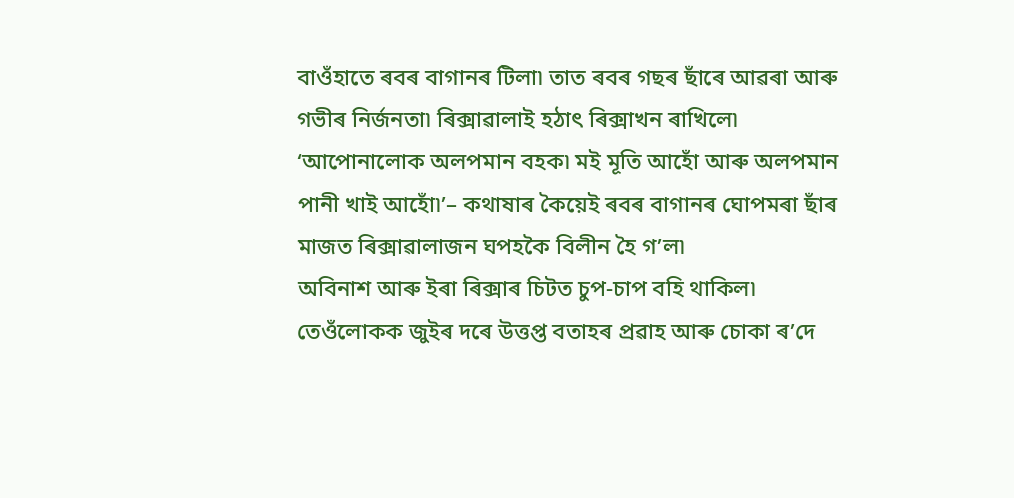বাওঁহাতে ৰবৰ বাগানৰ টিলা৷ তাত ৰবৰ গছৰ ছাঁৰে আৱৰা আৰু গভীৰ নিৰ্জনতা৷ ৰিক্সাৱালাই হঠাৎ ৰিক্সাখন ৰাখিলে৷ ‘আপোনালোক অলপমান বহক৷ মই মূতি আহোঁ আৰু অলপমান পানী খাই আহোঁ৷’– কথাষাৰ কৈয়েই ৰবৰ বাগানৰ ঘোপমৰা ছাঁৰ মাজত ৰিক্সাৱালাজন ঘপহকৈ বিলীন হৈ গ’ল৷
অবিনাশ আৰু ইৰা ৰিক্সাৰ চিটত চুপ-চাপ বহি থাকিল৷ তেওঁলোকক জুইৰ দৰে উত্তপ্ত বতাহৰ প্ৰৱাহ আৰু চোকা ৰ’দে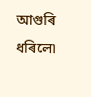আগুৰি ধৰিলে৷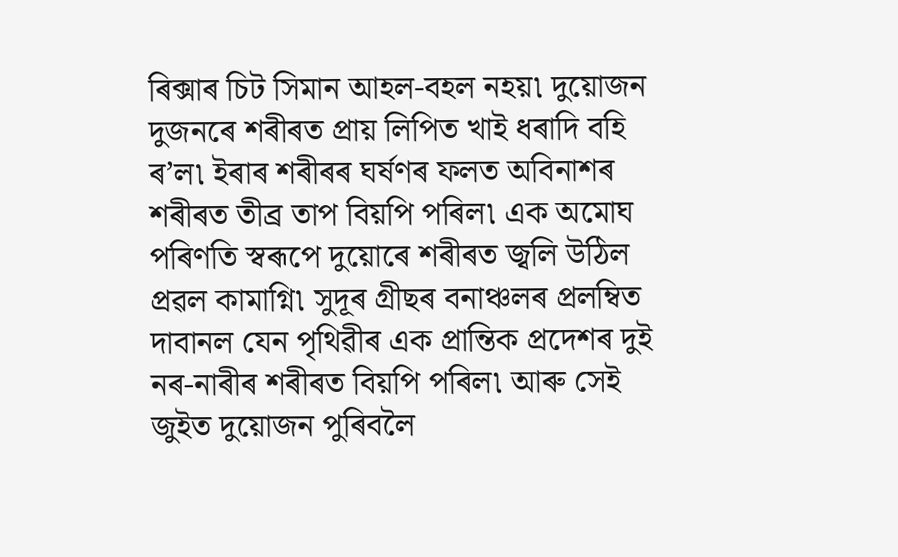ৰিক্সাৰ চিট সিমান আহল-বহল নহয়৷ দুয়োজন দুজনৰে শৰীৰত প্ৰায় লিপিত খাই ধৰাদি বহি ৰ’ল৷ ইৰাৰ শৰীৰৰ ঘৰ্ষণৰ ফলত অবিনাশৰ শৰীৰত তীব্ৰ তাপ বিয়পি পৰিল৷ এক অমোঘ পৰিণতি স্বৰূপে দুয়োৰে শৰীৰত জ্বলি উঠিল প্ৰৱল কামাগ্নি৷ সুদূৰ গ্ৰীছৰ বনাঞ্চলৰ প্ৰলম্বিত দাবানল যেন পৃথিৱীৰ এক প্ৰান্তিক প্ৰদেশৰ দুই নৰ-নাৰীৰ শৰীৰত বিয়পি পৰিল৷ আৰু সেই জুইত দুয়োজন পুৰিবলৈ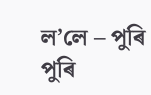ল’লে – পুৰি পুৰি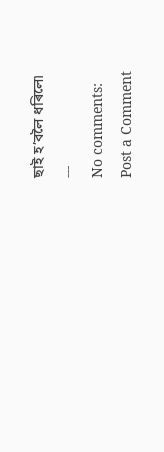ছাই হ’বলৈ ধৰিলে৷
---
No comments:
Post a Comment